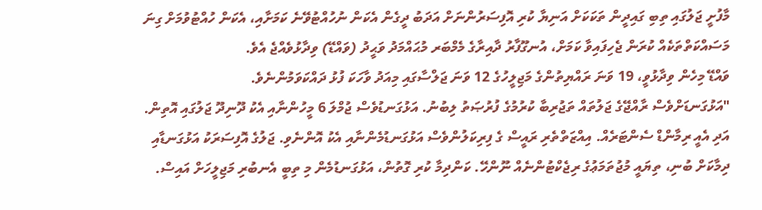މާފުށީ ޖަލުގައި ތިބި ގައިދީން ތަކަކަށް އަނިޔާ ކުރި އޮފިސަރުންނަށް އަދަބު ދީގެން އެކަން ނުހުއްޓުވޭނެ ކަމަށާއި، އެކަން ހުއްޓުވުމަށް ގިނަ މަސައްކަތްތަކެއް ކުރަން ޖެހިފައިވާ ކަމަށް، އުނގޫފާރު ދާއިރާގެ މެމްބަރ މުޙައްމަދު ވަޙީދު (ވައްޑޭ) ވިދާޅުވެއްޖެ އެވެ.
ވައްޑޭ މިހެން ވިދާޅުވީ، 19 ވަނަ ރައްޔިތުންގެ މަޖިލީހުގެ 12 ވަނަ ޖަލްސާގައި މިއަދު ވާހަކަ ފުޅު ދައްކަވަމުންނެވެ.
"އަޅުގަނޑަށްވެސް ރާއްޖޭގެ ޖަލުތައް ތަޖުރިބާ ކުރުމުގެ ފުރުޞަތު ލިބުނު. އަޅުގަނޑުވެސް ޖުމްލަ 6 މީހުންނާއި އެކު ދޫނިދޫ ޖަލުގައި އޮތިން. އަދި އެއީ ރިމާންޑް ސެންޓަރެއް. އިއްޒަތްތެރި ރައީސް ގެ ފިރިކަލުންވެސް އަޅުގަނޑުމެންނާއި އެކު އޮންނެވި. ޖަލުގެ އޮފިސަރަކު އަޅުގަނޑާއި ދިމާކަށް ބުނި، ތިޔައީ މުޖުތަމަޢުގެ ރިޖެކްޓުންނެއް ނޫންހޭ. ކަންދިމާ ކުރި ގޮތުން، އަޅުގަނޑުމެން މި ތިބީ އެނބުރި މަޖިލީހަށް އައިސް.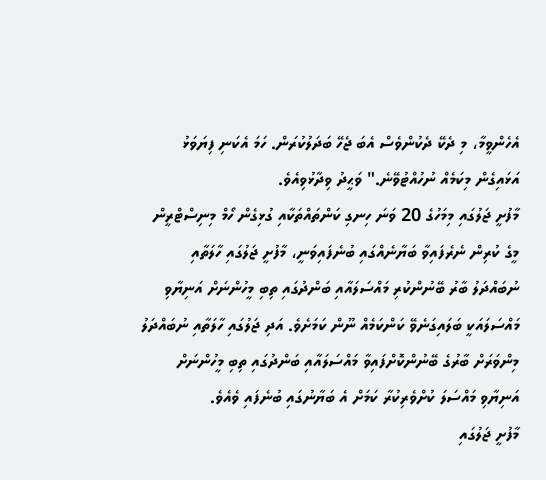އެހެންވީމާ، މި ދެކޭ ދެކުންވެސް އެބަ ޖެހޭ ބަދަލުކުރަން. ހަމަ އެކަނި ފިޔަވަޅު އަޅައިގެން މިކަމެއް ނުހުއްޓުވޭނެ." ވަޙީދު ވިދާޅުވިއެވެ.
މާފުށީ ޖަލުގައި މިމަހުގެ 20 ވަނަ ހިނގި ކަންތައްތަކާއި ގުޅިގެން ހޯމް މިނިސްޓްރީން މީގެ ކުރިން ނެރެފައިވާ ބަޔާނެއްގައި ބުނެފައިވަނީ، މާފުށީ ޖަލުގައި ހާލަތާއި ނުބައްދަލު ބާރު ބޭނުންކުރި މައްސަލައާއި ބަންދުގައި ތިބި މީހުންނަށް އަނިޔާވި މައްސަލައަކީ ބަލައިގަނެވޭ ކަންކަމެއް ނޫން ކަމަށެވެ. އަދި ޖަލުގައި ހާލަތާއި ނުބައްދަލު މިންވަރަށް ބާރުގެ ބޭނުންކޮށްފައިވާ މައްސަލައާއި ބަންދުގައި ތިބި މީހުންނަށް އަނިޔާވި މައްސަލަ ކުށްވެރިކުރާ ކަމަށް އެ ބަޔާނުގައި ބުނެފައި ވެއެވެ.
މާފުށީ ޖަލުގައި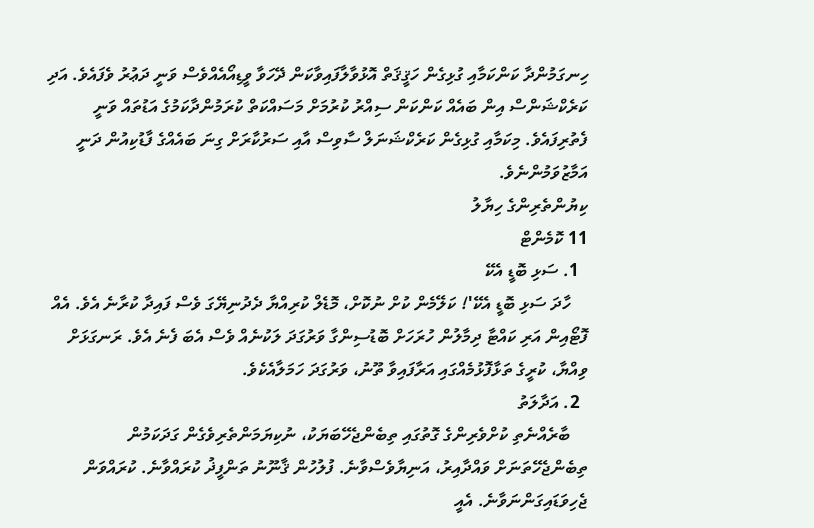ހިނގަމުންދާ ކަންކަމާއި ގުޅިގެން ހަޤީޤަތް އޮޅުވާލާފައިވާކަން ދޭހަވާ ވީޑިއޯއެއްވެސް ވަނީ ދަޢުރު ވެފައެވެ. އަދި ކަރެކްޝަންސް އިން ބައެއް ކަންކަން ސިއްރު ކުރުމަށް މަސައްކަތް ކުރަމުންދާކަމުގެ އަޑުތައް ވަނީ ފެތުރިފައެވެ. މިކަމާއި ގުޅިގެން ކަރެކްޝަނަލް ސާވިސް އާއި ސަރުކާރަށް ގިނަ ބައެއްގެ ފާޑުކިއުން ދަނީ އަމާޒުވަމުންނެވެ.
ކިޔުންތެރިންގެ ހިޔާލު
11 ކޮމެންޓް
  1. ސަޅި ބޮޑީ އެކޭ
    ހާދަ ސަޅި ބޮޑީ އެކޭ'! ކަލޭމެން ކުށް ނުކޮށް، މޮޑެލް ކުރިއްޔާ ދެދުނިޔޭގަ ވެސް ފައިދާ ކުރާނެ އެވެ. އެއް ފޮޓޯއިން އަރި ކައްޓާ ދިމާލުން ހުރަހަށް ބޮޑުސިންގާ ވަރުގަދަ ލަކުނެއް ވެސް އެބަ ފެނެ އެވެ. ރަނގަޅަށް ވިއްޔާ، ކުރީގެ ތަޅާފޮޅުމެއްގައި އަރާފައިވާ ތޫނު، ވަރުގަދަ ހަމަލާއެކެވެ.
  2. އަދާލަތު
    ބާރެއްނެތި ކުށްވެރިންގެ ގޮތުގައި ތިބެންޖެހޭބަޔަކު، ނުކިޔަމަންތެރިވެގެން ގަދަކަމުން ތިބެންޖެހޭތަނަށް ވައްދާއިރު، އަނިޔާވެސްވާނެ. ފުލުހުން ޤާނޫނު ތަންފީޛު ކުރައްވާނެ. ކުރައްވަން ޖެހިވަޑައިގަންނަވާނެ. އެއީ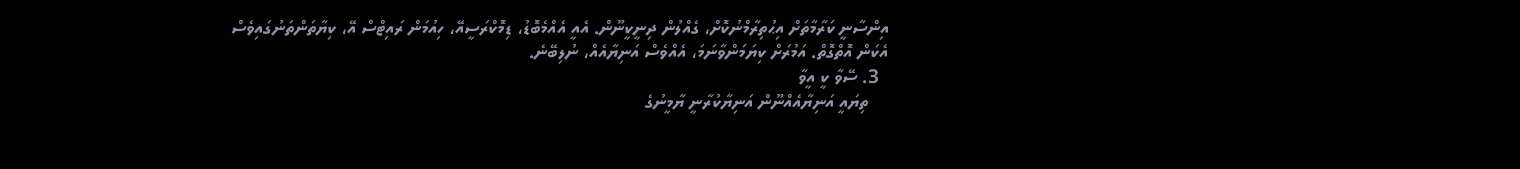އިންސާނީ ކަރާމާތަށް އިޙުތިރާމްނުކޮށް، ގެއްލުން ދިނީކީނޫން. އެއީ އެއްމެބޮޑު، ޑިމޮކްރަސީއޭ، ހިއުމަން ރައިޓްސް އޭ، ކިޔާތަންތަނުގައިވެސް އެކަން އޮތްގޮތް. އަމުރަށް ކިޔަމަންވާނަމަ، އެއްވެސް އަނިޔާއެއް، ނުލިބޭނެ.
  3. ސޭވާ ކީ އީވާ
    ތިޔައީ އަނިޔާއެއްނޫން އަނިޔާކުރާނީ ޔާމީނުގެ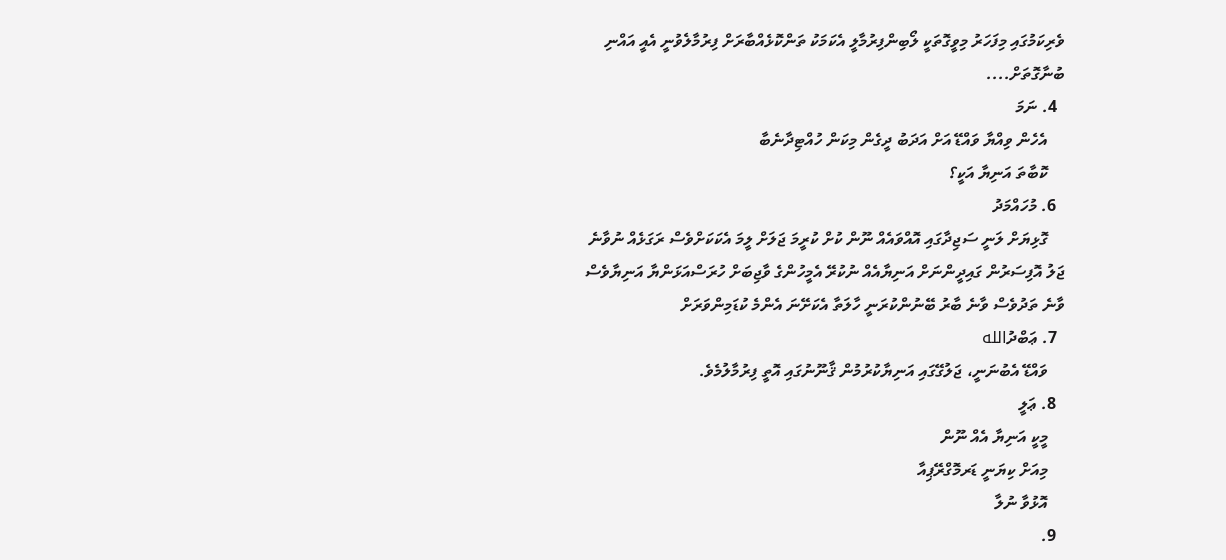ވެރިކަމުގައި މިފަހަރު މިވީގޮތަކީ ލޯބިންފިރުމާލީ އެކަމަކު ތަންކޮޅެއްބާރަށް ފިރުމާލެވުނީ އެއީ އައްނި ބުނާގޮތަށް....
  4. ނަމަ
    އެހެން ވިއްޔާ ވައްޑޭ އަށް އަދަބު ދީގެން މިކަން ހުއްޓިދާނެބާ
    ކޮބާތަ އަނިޔާ އަކީ؟
  6. މުހައްމަދު
    ގޮޅިޔަށް ލަނީ ސަޖިދާގައި އޮއްވައެއް ނޫން ކުށް ކުރީމަ ޖަލަށް ލީމަ އެކަކަށްވެސް ރަގަޅެއް ނުވާނެ ޖަލު އޮފިސަރުން ގައިދީންނަށް އަނިޔާއެއް ނުކުރޭ އެމީހުންގެ ވާޖިބަށް ހުރަސްއަޅަންޔާ އަނިޔާވެސް ވާނެ ތަދުވެސް ވާނެ ބާރު ބޭނުންކުރަނީ ހާލަތާ އެކަށޭނަ އެންމެ ކުޑަމިންވަރަށް
  7. ޢަބްދުالله
    ވައްޑޭ އެބުނަނީ، ޖަލުގޭގައި އަނިޔާކުރުމުން ޤާނޫނުގައި އޮތީ ފިރުމާލުމެވެ.
  8. ޢަލީ
    މީކީ އަނިޔާ އެއް ނޫން
    މިއަށް ކިޔަނީ ޑަރމޮގްރޭޕިއާ
    އޮޅުވާ ނުލާ
  9.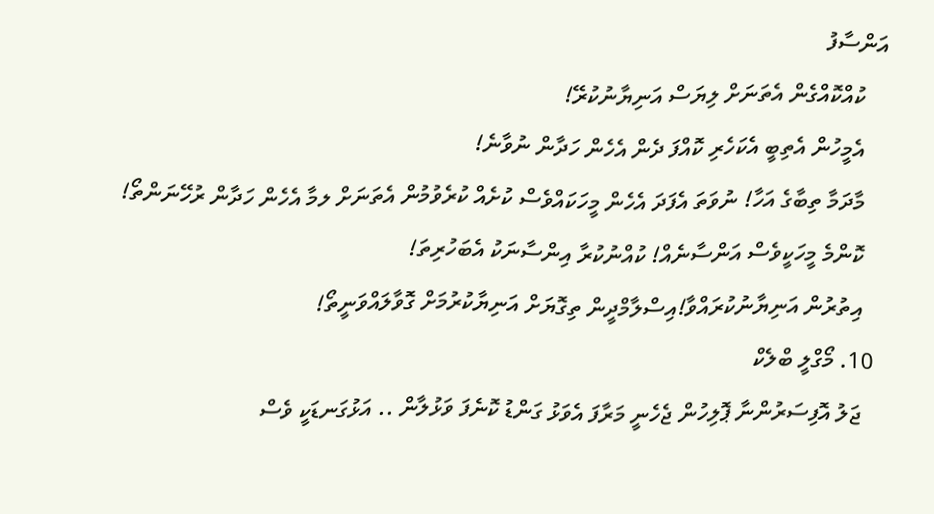އަންސާފު
    ކުއްކޮއްގެން އެތަނަށް ލިޔަސް އަނިޔާނުކުރޭ!
    އެމީހުން އެތިބީ އެކަހެރި ކޮއްފަ ދެން އެހެން ހަދާން ނުވާނެ!
    މާދަމާ ތިބާގެ އަހާ! ނުވަތަ އެފަދަ އެހެން މީހަކައްވެސް ކުށެއް ކުރެވުމުން އެތަނަށް ލމާ އެހެން ހަދާން ރުހޭނަންތޯ!
    ކޮންމެ މީހަކީވެސް އަންސާނެއް! ކުއްނުކުރާ އިންސާނަކު އެބަހުރިތަ!
    އިތުރުން އަނިޔާނުކުރައްވާ!އިސްލާމްދީން ތިގޮޔަށް އަނިޔާކުރުމަށް ގޮވާލައްވަނީތޯ!
  10. މޯގްލީ ބްލެކް
    ޖަލު އޮފިސަރުންނާ ޕޮލިހުން ޖެހެނީ މަރާފަ އެވަޅު ގަންޑު ކޮނެފަ ވަޅުލާން .. އަޅުގަނޑަކީ ވެސް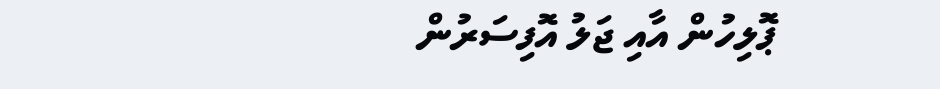ޕޮލިހުން އާއި ޖަލު އޮފިސަރުން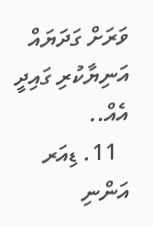ވަރަށް ގަދަޔައް އަނިޔާކުރި ގައިދީ އެއް..
  11. ޑިއަރ އަންނި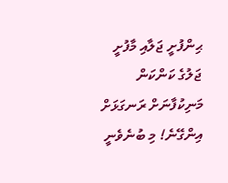ޙިންފުށީ ޖަލާއި މާފުށީ ޖަލުގެ ކަންކަން މަނިކުފާނަށް ރަނގަޅަށް އިންގޭނެ! މި ބުނެވެނީ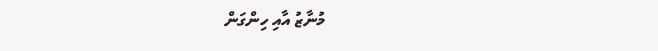މުނާޒު އާއި ހިންގަން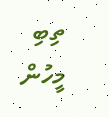ތިބި މީހުން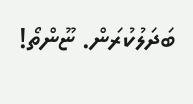ބަދަލުކުރަން. ޏޫންތޯ!